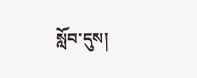སློབ་དུས།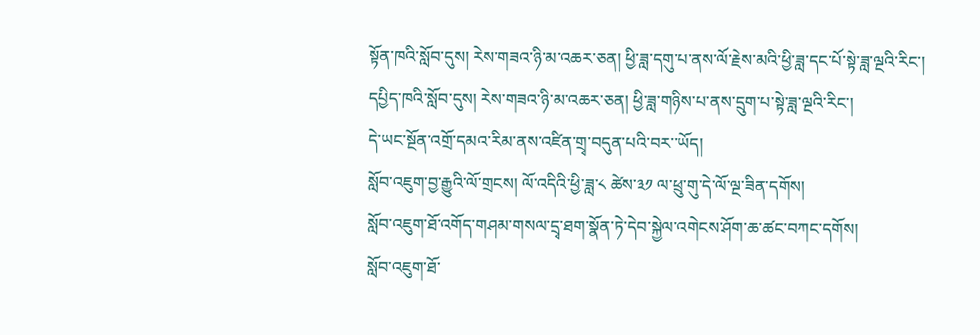སྟོན་ཁའི་སློབ་དུས། རེས་གཟའ་ཉི་མ་འཆར་ཅན། ཕྱི་ཟླ་དགུ་པ་ནས་ལོ་རྗེས་མའི་ཕྱི་ཟླ་དང་པོ་སྟེ་ཟླ་ལྔའི་རིང་།
དཔྱིད་ཁའི་སློབ་དུས། རེས་གཟའ་ཉི་མ་འཆར་ཅན། ཕྱི་ཟླ་གཉིས་པ་ནས་དྲུག་པ་སྟེ་ཟླ་ལྔའི་རིང་།
དེ་ཡང་སྔོན་འགྲོ་དམའ་རིམ་ནས་འཛིན་གྲྭ་བདུན་པའི་བར་་ཡོད།
སློབ་འཇུག་བྱ་རྒྱུའི་ལོ་གྲངས། ལོ་འདིའི་ཕྱི་ཟླ་༨ ཚེས་༣༡ ལ་ཕྲུ་གུ་དེ་ལོ་ལྔ་ཟིན་དགོས།
སློབ་འཇུག་ཐོ་འགོད་གཤམ་གསལ་དྲྭ་ཐག་སྣོན་ཏེ་དེབ་སྐྱེལ་འགེངས་ཤོག་ཆ་ཚང་བཀང་དགོས།
སློབ་འཇུག་ཐོ་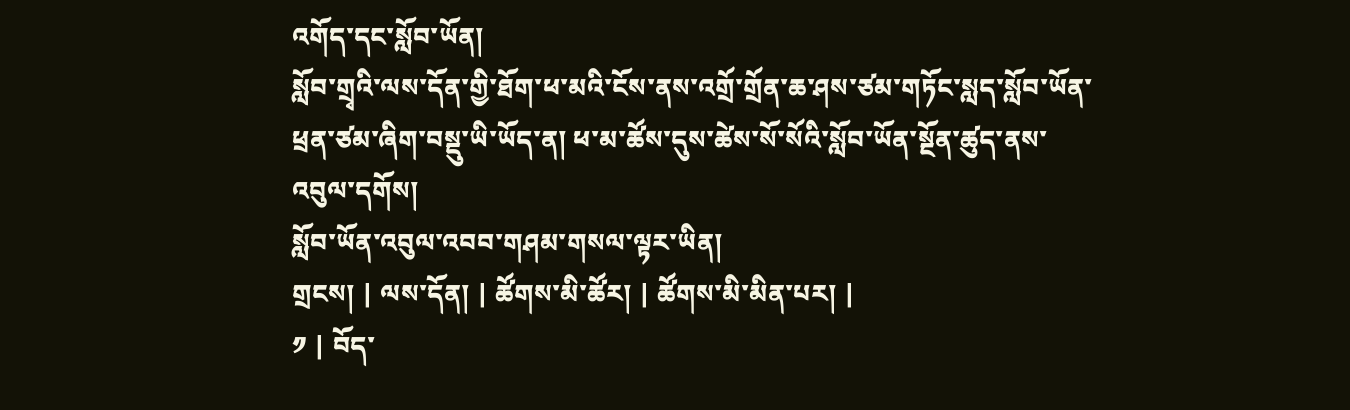འགོད་དང་སློབ་ཡོན།
སློབ་གྲྭའི་ལས་དོན་གྱི་ཐོག་ཕ་མའི་ངོས་ནས་འགྲོ་གྲོན་ཆ་ཤས་ཙམ་གཏོང་སླད་སློབ་ཡོན་ཕྲན་ཙམ་ཞིག་བསྡུ་ཡི་ཡོད་ན། ཕ་མ་ཚོས་དུས་ཚེས་སོ་སོའི་སློབ་ཡོན་སྔོན་ཚུད་ནས་འབུལ་དགོས།
སློབ་ཡོན་འབུལ་འབབ་གཤམ་གསལ་ལྟར་ཡིན།
གྲངས། | ལས་དོན། | ཚོགས་མི་ཚོར། | ཚོགས་མི་མིན་པར། |
༡ | བོད་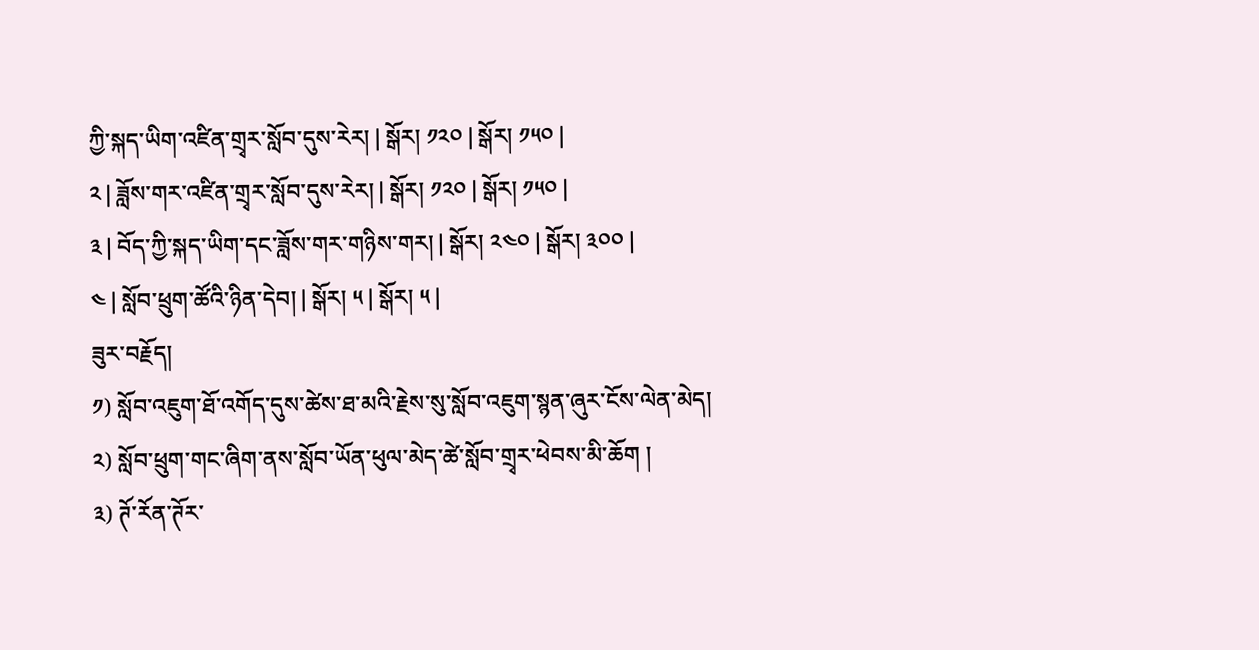ཀྱི་སྐད་ཡིག་འཛིན་གྲྭར་སློབ་དུས་རེར། | སྒོར། ༡༢༠ | སྒོར། ༡༥༠ |
༢ | ཟློས་གར་འཛིན་གྲྭར་སློབ་དུས་རེར། | སྒོར། ༡༢༠ | སྒོར། ༡༥༠ |
༣ | བོད་ཀྱི་སྐད་ཡིག་དང་ཟློས་གར་གཉིས་གར། | སྒོར། ༢༤༠ | སྒོར། ༣༠༠ |
༤ | སློབ་ཕྲུག་ཚོའི་ཉིན་དེབ། | སྒོར། ༥ | སྒོར། ༥ |
ཟུར་བརྗོད།
༡) སློབ་འཇུག་ཐོ་འགོད་དུས་ཚེས་ཐ་མའི་རྗེས་སུ་སློབ་འཇུག་སྙན་ཞུར་ངོས་ལེན་མེད།
༢) སློབ་ཕྲུག་གང་ཞིག་ནས་སློབ་ཡོན་ཕུལ་མེད་ཚེ་སློབ་གྲྭར་ཕེབས་མི་ཆོག །
༣) ཊོ་རོན་ཊོར་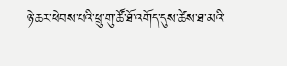ཉེ་ཆར་ཕེབས་པའི་ཕྲུ་གུ་ཚོ་ཐོ་འགོད་དུས་ཚེས་ཐ་མའི་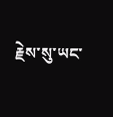རྗེས་སུ་ཡང་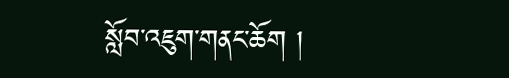སློབ་འཇུག་གནང་ཆོག །